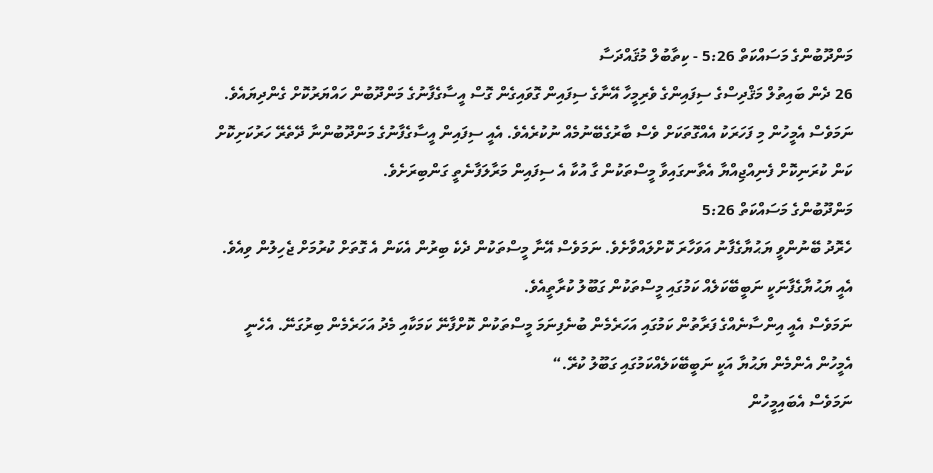މަންދޫބުންގެ މަސައްކަތް 5:26 - ކިތާބުލް މުޤައްދަސާ
26 ދެން ބައިތުލް މަޤްދިސްގެ ސިފައިންގެ ވެރިމީހާ އޭނާގެ ސިފައިން ގޮވައިގެން ގޮސް އީސާގެފާނުގެ މަންދޫބުން ހައްޔަރުކޮށް ގެންދިޔައެވެ. ނަމަވެސް އެމީހުން މި ފަހަރަކު އެއްގޮތަކަށް ވެސް ބާރުގެބޭނުމެއް ނުކުރެއެވެ. އެއީ ސިފައިން އީސާގެފާނުގެ މަންދޫބުންނާ ދޭތެރޭ ހަރުކަށިކޮށް ކަން ކުރަނިކޮށް ފެނިއްޖިއްޔާ އެތާނގައިވާ މީސްތަކުން ގާ އުކާ އެ ސިފައިން މަރާލަފާނެތީ ގަންބިރަށެވެ.
މަންދޫބުންގެ މަސައްކަތް 5:26
ހެރޮދު ބޭނުންވީ ޔަޙުޔާގެފާނު އަވަހާރަ ކޮށްލައްވާށެވެ. ނަމަވެސް އޭނާ މީސްތަކުން ދެކެ ބިރުން އެކަން އެ ގޮތަށް ކުރުމަށް ޖެހިލުން ވިއެވެ. އެއީ ޔަޙުޔާގެފާނަކީ ނަބީބޭކަލެއް ކަމުގައި މީސްތަކުން ގަބޫލު ކުރާތީއެވެ.
ނަމަވެސް އެއީ އިންސާނެއްގެ ފަރާތުން ކަމުގައި އަހަރެމެން ބުނެފިނަމަ މީސްތަކުން ކޮށްފާނޭ ކަމަކާއި މެދު އަހަރެމެން ބިރުގަނޭ. އެހެނީ އެމީހުން އެންމެން ޔަޙުޔާ އަކީ ނަބީބޭކަލެއްކަމުގައި ގަބޫލު ކުރޭ.“
ނަމަވެސް އެބައިމީހުން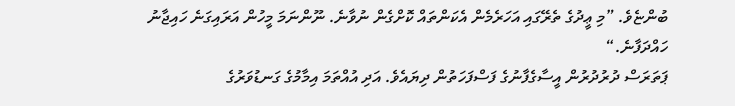ބުންޏެވެ. ”މި ޢީދުގެ ތެރޭގައި އަހަރެމެން އެކަންތައް ކޮށްގެން ނުވާނެ. ނޫންނަމަ މީހުން އަރައިގަނެ ހައިޖާނު ހައްދަފާނެ.“
ޕަތަރަސް ދުރުދުރުން އީސާގެފާނުގެ ފަސްފަހަތުން ދިޔައެވެ. އަދި އުއްތަމަ އިމާމުގެ ގަނޑުވަރުގެ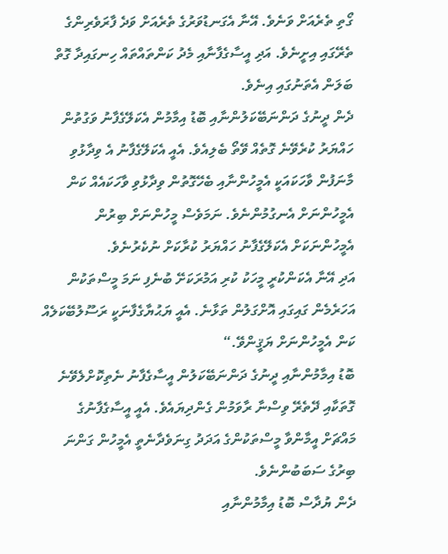ގޯތި ތެރެއަށް ވަނެވެ. އޭނާ އެގަނޑުވަރުގެ ތެރެއަށް ވަދެ ފާރަވެރިންގެ ތެރޭގައި އިށީނެވެ. އަދި އީސާގެފާނާއި މެދު ކަންތައްތައް ހިނގައިދާ ގޮތް ބަލަން އެތަނުގައި އިނެވެ.
ދެން ދީނުގެ ދަންނަބޭކަލުންނާއި ބޮޑު އިމާމުން އެކަލޭގެފާނު ވަގުތުން ހައްޔަރު ކުރެވޭނެ ގޮތެއް ވޭތޯ ބެލިއެވެ. އެއީ އެކަލޭގެފާނު އެ ވިދާޅުވި މާނަފުން ވާހަކައަކީ އެމީހުންނާއި ބެހޭގޮތުން ވިދާޅުވި ވާހަކައެއް ކަން އެމީހުންނަށް އެނގުމުންނެވެ. ނަމަވެސް މީހުންނަށް ބިރުން އެމީހުންނަކަށް އެކަލޭގެފާނު ހައްޔަރު ކުރާކަށް ނުކެރުނެވެ.
އަދި އޭނާ އެކަންކުރީ މީހަކު ކުރި އަމުރަކަށޭ ބުނެފި ނަމަ މީސްތަކުން އަހަރެމެން ގައިގައި އޮށްގަލުން ތަޅާނެ. އެއީ ޔަޙުޔާގެފާނަކީ ރަސޫލުބޭކަލެއް ކަން އެމީހުންނަށް ޔަޤީންވޭ.“
ބޮޑު އިމާމުންނާއި ދީނުގެ ދަންނަބޭކަލުން އީސާގެފާނު ނެތިކޮށްލެވޭނެ ގޮތަކާއި ދޭތެރޭ ވިސްނާ ރާވަމުން ގެންދިޔައެވެ. އެއީ އީސާގެފާނުގެ މައްޗަށް އީމާންވާ މީސްތަކުންގެ އަދަދު ގިނަވެދާނެތީ އެމީހުން ގަންނަ ބިރުގެ ސަބަބުންނެވެ.
ދެން ޔުދާސް ބޮޑު އިމާމުންނާއި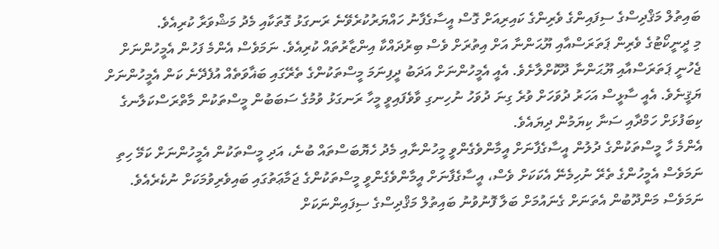ބައިތުލް މަޤްދިސްގެ ސިފައިންގެ ވެރިންގެ ކައިރިއަށް ގޮސް އީސާގެފާނު ހައްޔަރުކުރެވޭނެ ރަނގަޅު ގޮތަކާއި މެދު މަޝްވަރާ ކުރިއެވެ.
މި ދީނީކޯޓުގެ ވެރިން ޕަތަރަސްއާއި ޔޫޙަންނާ އަށް އިތުރަށް ވެސް ބިރުދައްކާ އިންޒާރުތައް ކުރިއެވެ. ނަމަވެސް އެންމެ ފަހުން އެމީހުންނަށް ޖެހުނީ ޕަތަރަސްއާއި ޔޫޙަންނާ ދޫކޮށްލާށެވެ. އެއީ އެމީހުންނަށް އަދަބު ދީފިނަމަ މީސްތަކުންގެ ތެރޭގައި ބަޣާވަތެއް އުފެދޭނެ ކަން އެމީހުންނަށް ޔަޤީނެވެ. އެއީ ސާޅީސް އަހަރު ދުވަހަށް ވުރެ ގިނަ ދުވަހު ނުހިނގި ވާވެފައިވީ މީހާ ރަނގަޅު ވުމުގެ ސަބަބުން މީސްތަކުން މާތްރަސްކަލާނގެ ކިބަފުޅަށް ހަމްދާއި ސަނާ ކިޔަމުން ދިޔައެވެ.
އެންމެ ހާ މީސްތަކުންގެ ދުލުން އީސާގެފާނަށް އީމާންވެގެންވީ މީހުންނާއި މެދު ހެޔޮބަސްތައް ބުނެ، އަދި މީސްތަކުން އެމީހުންނަށް ކަމޭ ހިތި ނަމަވެސް އެމީހުންގެ ތެރޭ ނުހިމެނޭ އެކަކަށް ވެސް، އީސާގެފާނަށް އީމާންވެގެންވީ މީސްތަކުންގެ ޖަމާޢަތުގައި ބައިވެރިވުމަކަށް ނުކެރެއެވެ.
ނަމަވެސް މަންދޫބުން އެތަނަށް ގެނައުމަށް ބަލާ ފޮނުވުނު ބައިތުލް މަޤްދިސްގެ ސިފައިންނަކަށް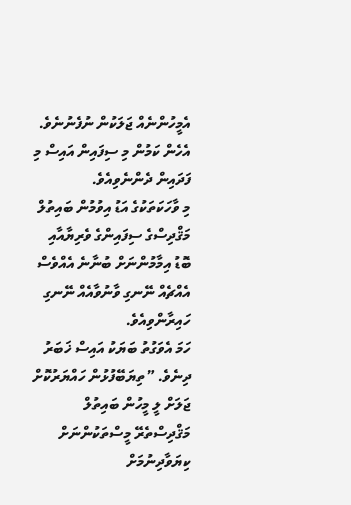އެމީހުންނެއް ޖަލަކުން ނުފެނުނެވެ. އެހެން ކަމުން މި ސިފައިން އައިސް މި ފަދައިން ދެންނެވިއެވެ.
މި ވާހަކަތަކުގެ އަޑު އިވުމުން ބައިތުލް މަޤްދިސްގެ ސިފައިންގެ ވެރިޔާއާއި ބޮޑު އިމާމުންނަށް ބުނާނެ އެއްވެސް އެއްޗެއް ނޭނގި ވާނުވާއެއް ނޭނގި ހައިރާންވިއެވެ.
ހަމަ އެވަގުތު ބަޔަކު އައިސް ޚަބަރު ދިނެވެ. ”ތިޔަބޭފުޅުން ހައްޔަރުކޮށް ޖަލަށް ލީ މީހުން ބައިތުލް މަޤްދިސްތެރޭ މީސްތަކުންނަށް ކިޔަވާދިނުމަށް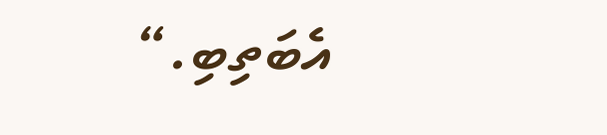އެބަތިބި.“